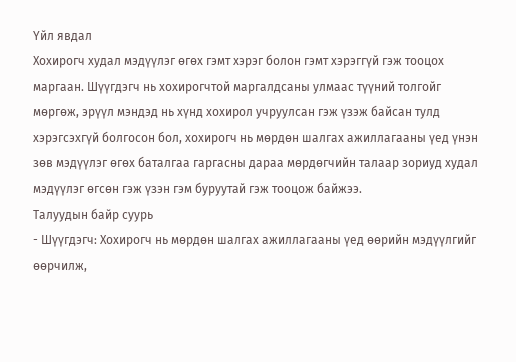Үйл явдал
Хохирогч худал мэдүүлэг өгөх гэмт хэрэг болон гэмт хэрэггүй гэж тооцох маргаан. Шүүгдэгч нь хохирогчтой маргалдсаны улмаас түүний толгойг мөргөж, эрүүл мэндэд нь хүнд хохирол учруулсан гэж үзэж байсан тулд хэрэгсэхгүй болгосон бол, хохирогч нь мөрдөн шалгах ажиллагааны үед үнэн зөв мэдүүлэг өгөх баталгаа гаргасны дараа мөрдөгчийн талаар зориуд худал мэдүүлэг өгсөн гэж үзэн гэм буруутай гэж тооцож байжээ.
Талуудын байр суурь
- Шүүгдэгч: Хохирогч нь мөрдөн шалгах ажиллагааны үед өөрийн мэдүүлгийг өөрчилж,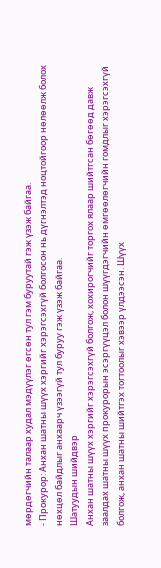мөрдөгчийн талаар худал мэдүүлэг өгсөн тул гэм буруутай гэж үзэж байгаа.
- Прокурор: Анхан шатны шүүх хэргийг хэрэгсэхгүй болгосон нь дүгнэлтэд ноцтойгоор нөлөөлж болох нөхцөл байдлыг анхаарч үзээгүй тул буруу гэж үзэж байгаа.
Шатуудын шийдвэр
Анхан шатны шүүх хэргийг хэрэгсэхгүй болгож, хохирогчийг торгох ялаар шийтгсан бөгөөд давж заалдах шатны шүүх прокурорын эсэргүүцэл болон шүүгдэгчийн өмгөөлөгчийн гомдлыг хэрэгсэхгүй болгож, анхан шатны шийтгэх тогтоолыг хэвээр үлдээсэн. Шүүх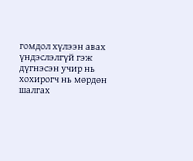гомдол хүлээн авах үндэслэлгүй гэж дүгнэсэн учир нь хохирогч нь мөрдөн шалгах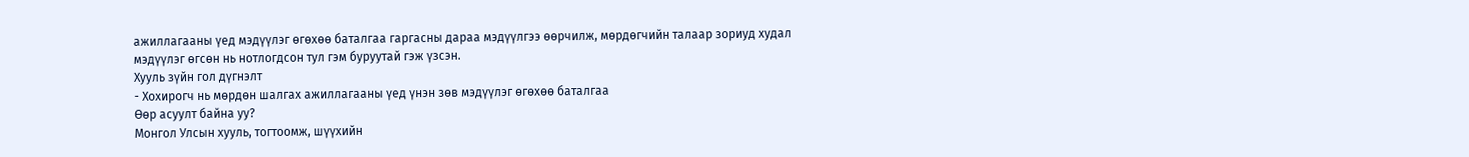ажиллагааны үед мэдүүлэг өгөхөө баталгаа гаргасны дараа мэдүүлгээ өөрчилж, мөрдөгчийн талаар зориуд худал мэдүүлэг өгсөн нь нотлогдсон тул гэм буруутай гэж үзсэн.
Хууль зүйн гол дүгнэлт
- Хохирогч нь мөрдөн шалгах ажиллагааны үед үнэн зөв мэдүүлэг өгөхөө баталгаа
Өөр асуулт байна уу?
Монгол Улсын хууль, тогтоомж, шүүхийн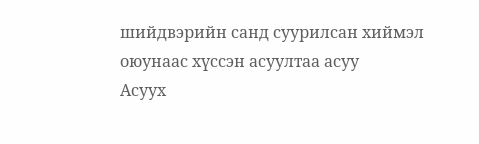шийдвэрийн санд суурилсан хиймэл оюунаас хүссэн асуултаа асуу
Асуух